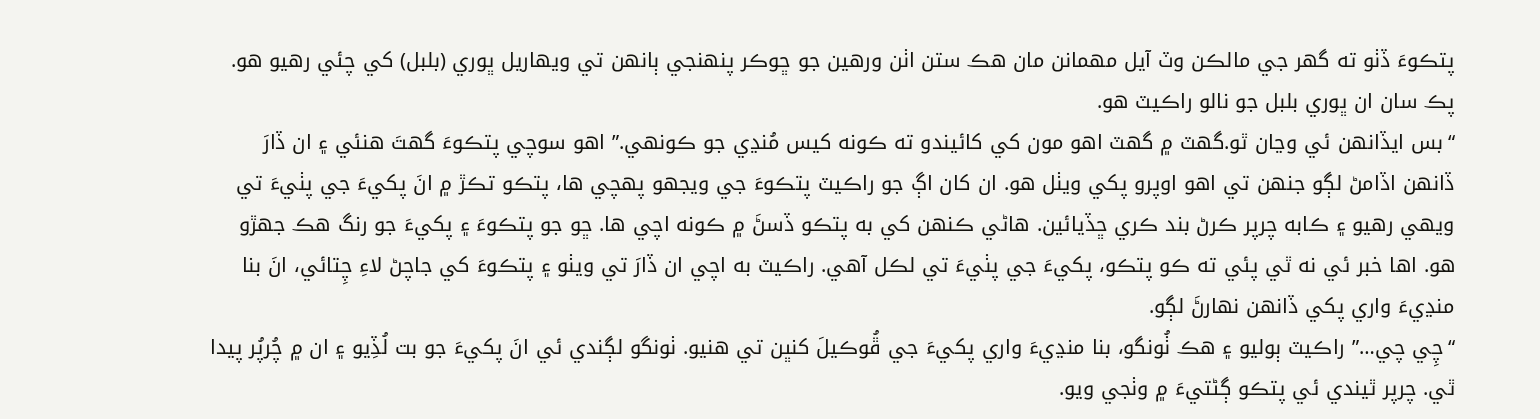پتڪوءَ ڏٺو ته گهر جي مالڪن وٽ آيل مھمانن مان ھڪ ستن اٺن ورھين جو ڇوڪر پنھنجي ٻانھن تي ويھاريل ڀوري (بلبل) کي چئي رھيو ھو. پڪ سان ان ڀوري بلبل جو نالو راڪيٽ ھو.
“بس ايڏانھن ئي وڃان ٿو.گهٽ ۾ گهٽ اھو مون کي کائيندو ته ڪونه کيس مُنڍي جو ڪونهي.” اھو سوچي پتڪوءَ گهتَ ھنئي ۽ ان ڏارَ ڏانھن اڏامڻ لڳو جنھن تي اھو اوپرو پکي ويٺل ھو. ان کان اڳ جو راڪيٽ پتڪوءَ جي ويجهو پھچي ھا، پتڪو تڪڙ ۾ انَ پکيءَ جي پٺيءَ تي ويھي رھيو ۽ ڪابه چرپر ڪرڻ بند ڪري ڇڏيائين. ھاڻي ڪنھن کي به پتڪو ڏسڻَ ۾ ڪونه اچي ھا. ڇو جو پتڪوءَ ۽ پکيءَ جو رنگ ھڪ جھڙو ھو. اھا خبر ئي نه ٿي پئي ته ڪو پتڪو، پکيءَ جي پٺيءَ تي لڪل آھي. راڪيٽ به اچي ان ڏارَ تي ويٺو ۽ پتڪوءَ کي جاچڻ لاءِ چِتائي، انَ بنا منڍيءَ واري پکي ڏانھن نھارڻَ لڳو.
“چِي چي…” راڪيٽ ٻوليو ۽ ھڪ ٺُونگو، بنا منڍيءَ واري پکيءَ جي ڦُوڪيلَ کنڀن تي ھنيو. ٺونگو لڳندي ئي انَ پکيءَ جو بت لُڏِيو ۽ ان ۾ چُرپُر پيدا ٿي. چرپر ٿيندي ئي پتڪو ڳڻتيءَ ۾ وٺجي ويو.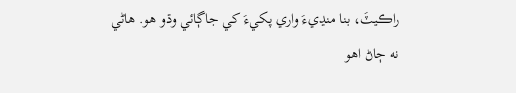راڪيٽَ، بنا منڍيءَ واري پکيءَ کي جاڳائي وڌو ھو. ھاڻي نه ڄاڻ اھو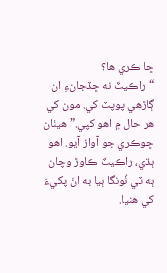ڇا ڪري ھا؟
“راڪيٽَ نه ڇڏجانءِ ان ڳاڙھي پوپٽ کي. مون کي ھر حال ۾ اھو کپي.” ھيٺان ڇوڪري جو آواز آيو. اھو ٻڌي، راڪيٽَ ڪاوڙ وچان ٻه ٽي ٺُونگا ٻيا به انَ پکيءَ کي ھنيا.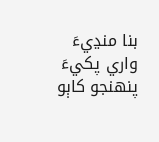بنا منڍيءَ واري پکيءَ پنھنجو کاٻو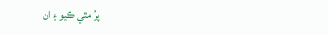پرُ مٿي ڪيو ۽ ان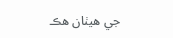جي ھيٺان ھڪ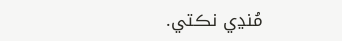مُنڍي نڪتي.